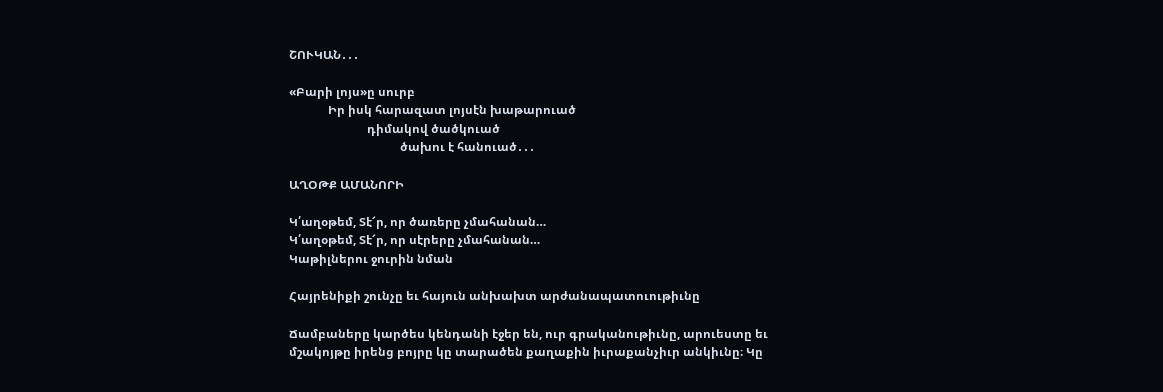ՇՈՒԿԱՆ․․․

«Բարի լոյս»ը սուրբ
             Իր իսկ հարազատ լոյսէն խաթարուած
                          դիմակով ծածկուած
                                     ծախու է հանուած․․․

ԱՂՕԹՔ ԱՄԱՆՈՐԻ

Կ՛աղօթեմ, Տէ՜ր, որ ծառերը չմահանան…
Կ՛աղօթեմ, Տէ՜ր, որ սէրերը չմահանան…
Կաթիլներու ջուրին նման

Հայրենիքի շունչը եւ հայուն անխախտ արժանապատուութիւնը

Ճամբաները կարծես կենդանի էջեր են, ուր գրականութիւնը, արուեստը եւ մշակոյթը իրենց բոյրը կը տարածեն քաղաքին իւրաքանչիւր անկիւնը։ Կը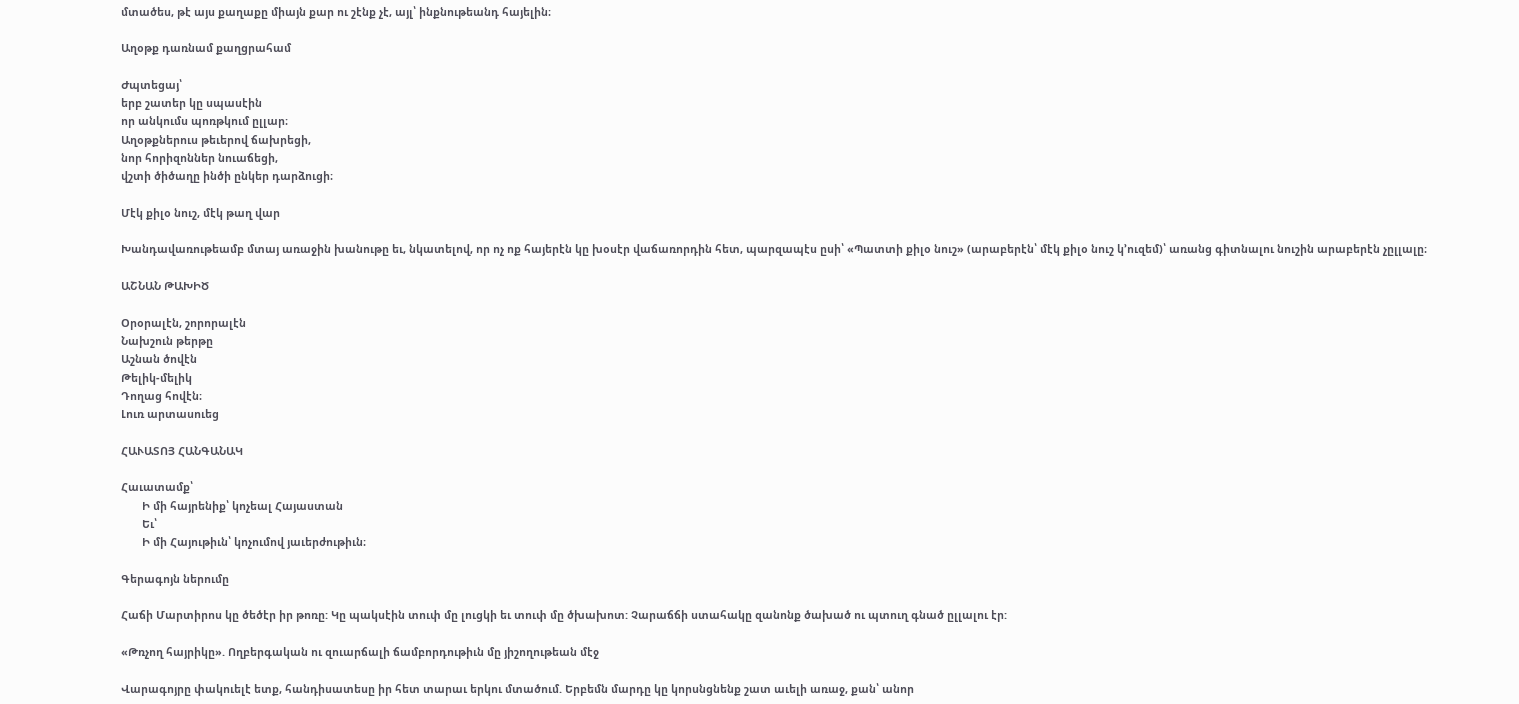մտածես, թէ այս քաղաքը միայն քար ու շէնք չէ, այլ՝ ինքնութեանդ հայելին։

Աղօթք դառնամ քաղցրահամ

Ժպտեցայ՝
երբ շատեր կը սպասէին
որ անկումս պոռթկում ըլլար։
Աղօթքներուս թեւերով ճախրեցի,
նոր հորիզոններ նուաճեցի,
վշտի ծիծաղը ինծի ընկեր դարձուցի։

Մէկ քիլօ նուշ, մէկ թաղ վար

Խանդավառութեամբ մտայ առաջին խանութը եւ, նկատելով, որ ոչ ոք հայերէն կը խօսէր վաճառորդին հետ, պարզապէս ըսի՝ «Պատտի քիլօ նուշ» (արաբերէն՝ մէկ քիլօ նուշ կ՚ուզեմ)՝ առանց գիտնալու նուշին արաբերէն չըլլալը։

ԱՇՆԱՆ ԹԱԽԻԾ

Օրօրալէն, շորորալէն
Նախշուն թերթը
Աշնան ծովէն
Թելիկ-մելիկ
Դողաց հովէն։
Լուռ արտասուեց

ՀԱՒԱՏՈՅ ՀԱՆԳԱՆԱԿ

Հաւատամք՝
       Ի մի հայրենիք՝ կոչեալ Հայաստան
       Եւ՝
       Ի մի Հայութիւն՝ կոչումով յաւերժութիւն։

Գերագոյն ներումը

Հաճի Մարտիրոս կը ծեծէր իր թոռը: Կը պակսէին տուփ մը լուցկի եւ տուփ մը ծխախոտ: Չարաճճի ստահակը զանոնք ծախած ու պտուղ գնած ըլլալու էր:

«Թռչող հայրիկը». Ողբերգական ու զուարճալի ճամբորդութիւն մը յիշողութեան մէջ

Վարագոյրը փակուելէ ետք, հանդիսատեսը իր հետ տարաւ երկու մտածում. Երբեմն մարդը կը կորսնցնենք շատ աւելի առաջ, քան՝ անոր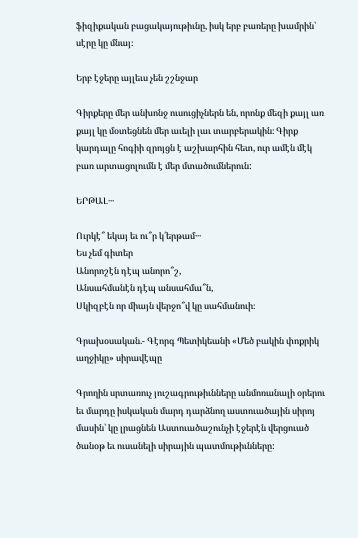ֆիզիքական բացակայութիւնը, իսկ երբ բառերը խամրին՝ սէրը կը մնայ։

Երբ էջերը այլեւս չեն շշնջար

Գիրքերը մեր անխոնջ ուսուցիչներն են, որոնք մեզի քայլ առ քայլ կը մօտեցնեն մեր աւելի լաւ տարբերակին։ Գիրք կարդալը հոգիի զրոյցն է աշխարհին հետ, ուր ամէն մէկ բառ արտացոլումն է մեր մտածումներուն:

ԵՐԹԱԼ․․․

Ուրկէ՞ եկայ եւ ու՞ր կ՛երթամ․․․
Ես չեմ գիտեր
Անորոշէն դէպ անորո՞շ,
Անսահմանէն դէպ անսահմա՞ն,
Սկիզբէն որ միայն վերջո՞վ կը սահմանուի։

Գրախօսական.- Գէորգ Պետիկեանի «Մեծ բակին փոքրիկ աղջիկը» սիրավէպը

Գրողին սրտառուչ յուշագրութիւնները անմոռանալի օրերու եւ մարդը իսկական մարդ դարձնող աստուածային սիրոյ մասին՝ կը լրացնեն Աստուածաշունչի էջերէն վերցուած ծանօթ եւ ուսանելի սիրային պատմութիւնները: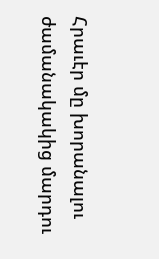Հրաւէր մը խորանալու ժամանակակից մարդու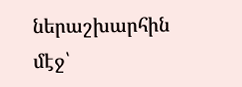ներաշխարհին մէջ՝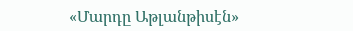«Մարդը Աթլանթիսէն»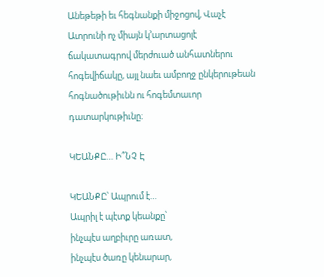Անեթեթի եւ հեգնանքի միջոցով, Վաչէ Ատրունի ոչ միայն կ՚արտացոլէ ճակատագրով մերժուած անհատներու հոգեվիճակը, այլ նաեւ ամբողջ ընկերութեան հոգնածութիւնն ու հոգեմտաւոր դատարկութիւնը։

ԿԵԱՆՔԸ… Ի՞ՆՉ Է

ԿԵԱՆՔԸ՝ Ապրում է…
Ապրիլ է պէտք կեանքը՝
ինչպէս աղբիւրը առատ,
ինչպէս ծառը կենարար,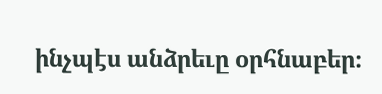ինչպէս անձրեւը օրհնաբեր։